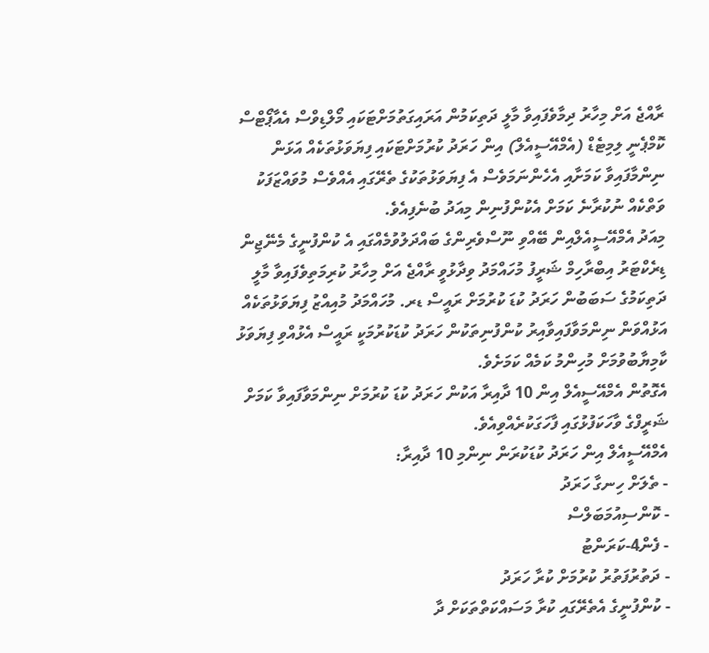ރާއްޖެ އަށް މިހާރު ދިމާވެފައިވާ މާލީ ދަތިކަމުން އަރައިގަތުމަށްޓަކައި މޯލްޑިވްސް އެއާޕޯޓްސް ކޮމްޕެނީ ލިމިޓެޑް (އެމްއޭސީއެލް) އިން ހަރަދު ކުރުމަށްޓަކައި ފިޔަވަޅުތަކެއް އަޅަން ނިންމާފައިވާ ކަމަށާއި އެހެންނަމަވެސް އެ ފިޔަވަޅުތަކުގެ ތެރޭގައި އެއްވެސް މުވައްޒަފަކު ވަތްކެއް ނުކުރާނެ ކަމަށް އެކުންފުނިން މިއަދު ބުނެފިއެވެ.
މިއަދު އެމްއޭސީއެލްއިން ބޭއްވި ނޫސްވެރިންގެ ބައްދަލުވުމެއްގައި އެ ކުންފުނީގެ މެނޭޖިން ޑިރެކްޓަރު އިބްރާހިމް ޝަރީފު މުހައްމަދު ވިދާޅުވީ ރާއްޖެ އަށް މިހާރު ކުރިމަތިވެފައިވާ މާލީ ދަތިކަމުގެ ސަބަބުން ހަރަދު ކުޑަ ކުރުމަށް ރައީސް ޑރ. މުހައްމަދު މުއިއްޒު ފިޔަވަޅުތަކެއް އަޅުއްވަން ނިންމަވާފައިވާއިރު ކުންފުނިތަކުން ހަރަދު ކުޑަކުރުމަކީ ރައީސް އެޅުއްވި ފިޔަވަޅު ކާމިޔާބުވުމަށް މުހިންމު ކަމެއް ކަމަށެވެ.
އެގޮތުން އެމްއޭސީއެލް އިން 10 ދާއިރާ އަކުން ހަރަދު ކުޑަ ކުރުމަށް ނިންމަވާފައިވާ ކަމަށް ޝަރީފްގެ ވާހަކަފުޅުގައި ފާހަގަކުރެއްވިއެވެ.
އެމްއޭސީއެލް އިން ހަރަދު ކުޑަކުރަން ނިންމި 10 ދާއިރާ:
- ތެލަށް ހިނގާ ހަރަދު
- ކޮންސިއުމަބަލްސް
- ފެން4-ކަރަންޓު
- ދަތުރުފަތުރު ކުރުމަށް ކުރާ ހަރަދު
- ކުންފުނީގެ އެތެރޭގައި ކުރާ މަސައްކަތްތަކަށް ދާ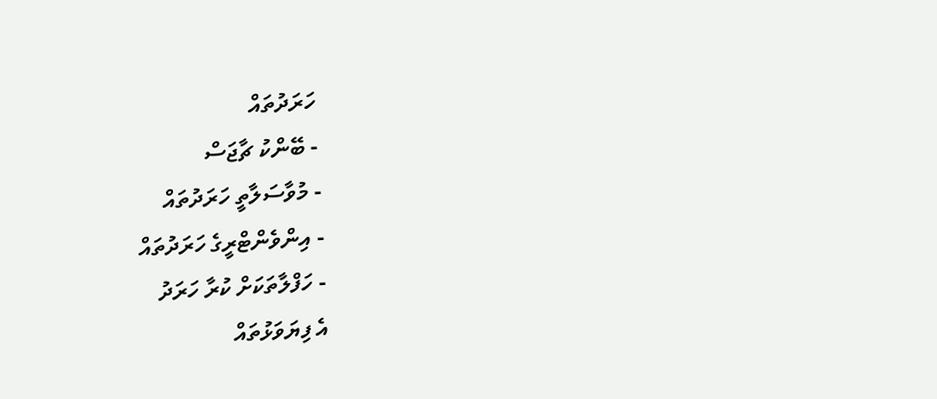ހަރަދުތައް
- ބޭންކު ޗާޖަސް
- މުވާސަލާތީ ހަރަދުތައް
- އިންވެންޓްރީގެ ހަރަދުތައް
- ހަފްލާތަކަށް ކުރާ ހަރަދު
އެ ފިޔަވަޅުތައް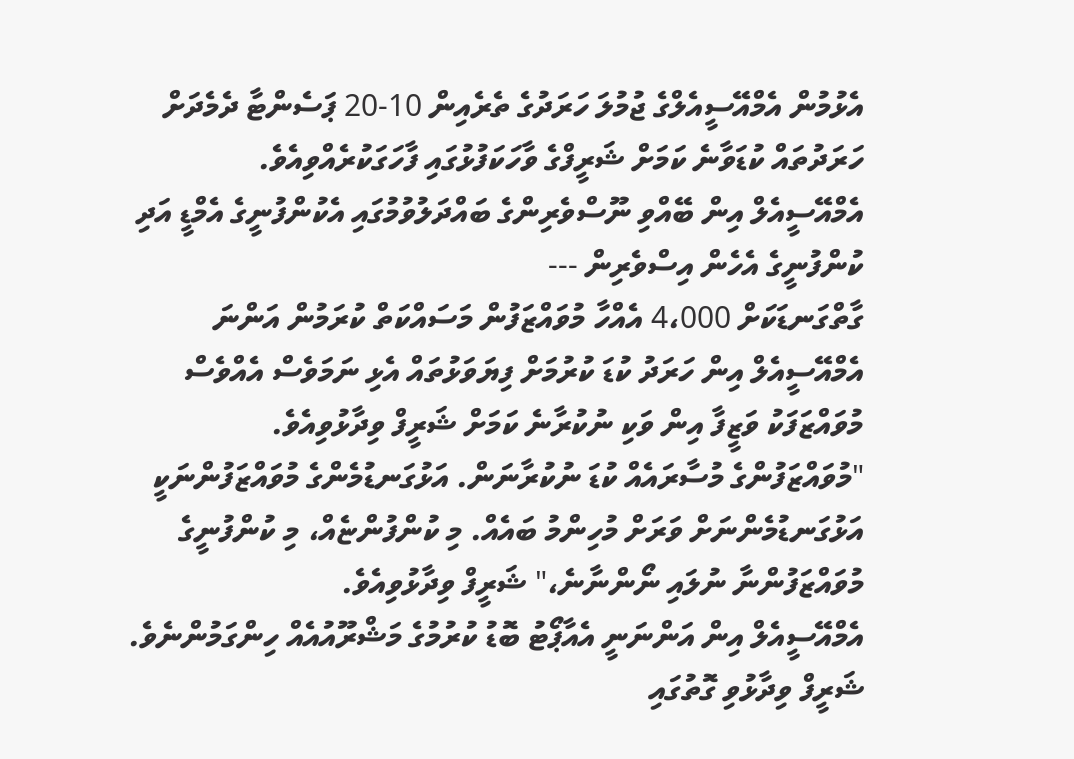އެޅުމުން އެމްއޭސީއެލްގެ ޖުމުލަ ހަރަދުގެ ތެރެއިން 10-20 ޕަސެންޓާ ދެމެދަށް ހަރަދުތައް ކުޑަވާނެ ކަމަށް ޝަރީފްގެ ވާހަކަފުޅުގައި ފާހަގަކުރެއްވިއެވެ.
އެމްއޭސީއެލް އިން ބޭއްވި ނޫސްވެރިންގެ ބައްދަލުވުމުގައި އެކުންފުނީގެ އެމްޑީ އަދި ކުންފުނީގެ އެހެން އިސްވެރިން ---
ގާތްގަނޑަކަށް 4،000 އެއްހާ މުވައްޒަފުން މަސައްކަތް ކުރަމުން އަންނަ އެމްއޭސީއެލް އިން ހަރަދު ކުޑަ ކުރުމަށް ފިޔަވަޅުތައް އެޅި ނަމަވެސް އެއްވެސް މުވައްޒަފަކު ވަޒީފާ އިން ވަކި ނުކުރާނެ ކަމަށް ޝަރީފް ވިދާޅުވިއެވެ.
"މުވައްޒަފުންގެ މުސާރައެއް ކުޑަ ނުކުރާނަން. އަޅުގަނޑުމެންގެ މުވައްޒަފުންނަކީ އަޅުގަނޑުމެންނަށް ވަރަށް މުހިންމު ބައެއް. މި ކުންފުންޏެއް، މި ކުންފުނީގެ މުވައްޒަފުންނާ ނުލައި ނޯންނާނެ،" ޝަރީފް ވިދާޅުވިއެވެ.
އެމްއޭސީއެލް އިން އަންނަނީ އެއާޕޯޓު ބޮޑު ކުރުމުގެ މަޝްރޫއުއެއް ހިންގަމުންނެވެ. ޝަރީފް ވިދާޅުވި ގޮތުގައި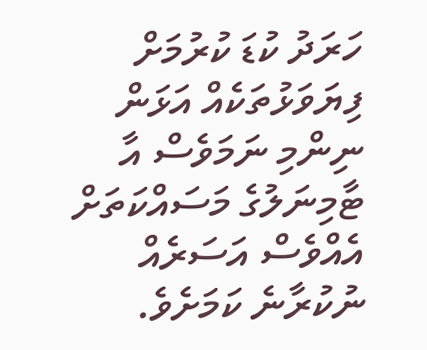ހަރަދު ކުޑަ ކުރުމަށް ފިޔަވަޅުތަކެއް އަޅަން ނިންމި ނަމަވެސް އާ ޓާމިނަލުގެ މަސައްކަތަށް އެއްވެސް އަސަރެއް ނުކުރާނެ ކަމަށެވެ.